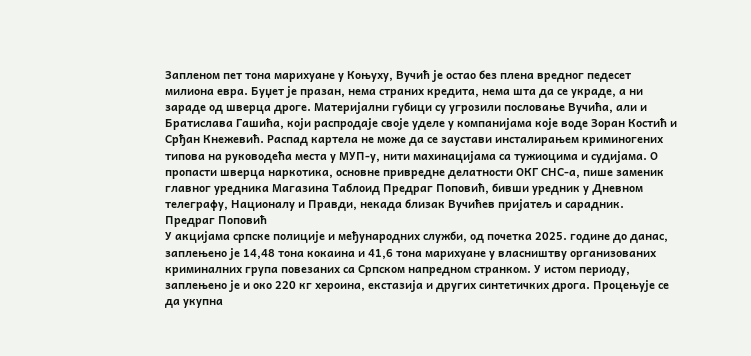Запленом пет тона марихуане у Коњуху, Вучић је остао без плена вредног педесет милиона евра. Буџет је празан, нема страних кредита, нема шта да се украде, а ни зараде од шверца дроге. Материјални губици су угрозили пословање Вучића, али и Братислава Гашића, који распродаје своје уделе у компанијама које воде Зоран Костић и Срђан Кнежевић. Распад картела не може да се заустави инсталирањем криминогених типова на руководећа места у МУП-у, нити махинацијама са тужиоцима и судијама. О пропасти шверца наркотика, основне привредне делатности ОКГ СНС-а, пише заменик главног уредника Магазина Таблоид Предраг Поповић, бивши уредник у Дневном телеграфу, Националу и Правди, некада близак Вучићев пријатељ и сарадник.
Предраг Поповић
У акцијама српске полиције и међународних служби, од почетка 2025. године до данас, заплењено је 14,48 тона кокаина и 41,6 тона марихуане у власништву организованих криминалних група повезаних са Српском напредном странком. У истом периоду, заплењено је и око 220 кг хероина, екстазија и других синтетичких дрога. Процењује се да укупна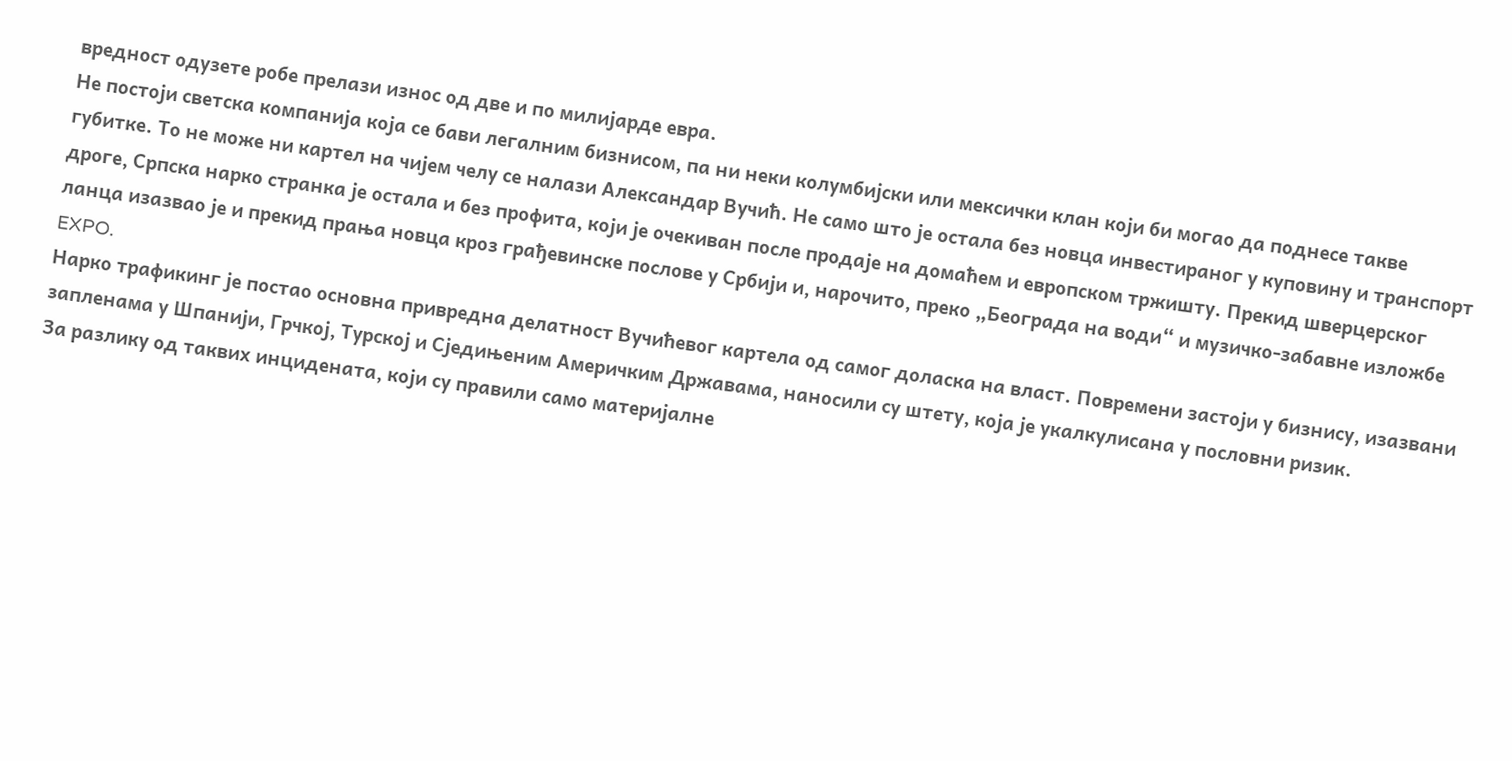вредност одузете робе прелази износ од две и по милијарде евра.
Не постоји светска компанија која се бави легалним бизнисом, па ни неки колумбијски или мексички клан који би могао да поднесе такве губитке. То не може ни картел на чијем челу се налази Александар Вучић. Не само што је остала без новца инвестираног у куповину и транспорт дроге, Српска нарко странка је остала и без профита, који је очекиван после продаје на домаћем и европском тржишту. Прекид шверцерског ланца изазвао је и прекид прања новца кроз грађевинске послове у Србији и, нарочито, преко „Београда на води“ и музичко-забавне изложбе EXPO.
Нарко трафикинг је постао основна привредна делатност Вучићевог картела од самог доласка на власт. Повремени застоји у бизнису, изазвани запленама у Шпанији, Грчкој, Турској и Сједињеним Америчким Државама, наносили су штету, која је укалкулисана у пословни ризик.
За разлику од таквих инцидената, који су правили само материјалне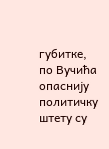губитке, по Вучића опаснију политичку штету су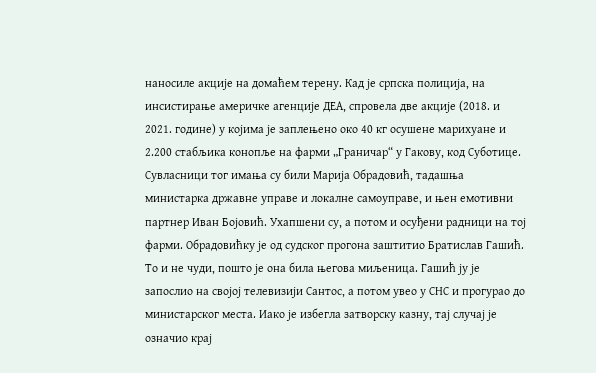наносиле акције на домаћем терену. Кад је српска полиција, на инсистирање америчке агенције ДЕА, спровела две акције (2018. и 2021. године) у којима је заплењено око 40 кг осушене марихуане и 2.200 стабљика конопље на фарми „Граничар“ у Гакову, код Суботице. Сувласници тог имања су били Марија Обрадовић, тадашња министарка државне управе и локалне самоуправе, и њен емотивни партнер Иван Бојовић. Ухапшени су, а потом и осуђени радници на тој фарми. Обрадовићку је од судског прогона заштитио Братислав Гашић. То и не чуди, пошто је она била његова миљеница. Гашић ју је запослио на својој телевизији Сантос, а потом увео у СНС и прогурао до министарског места. Иако је избегла затворску казну, тај случај је означио крај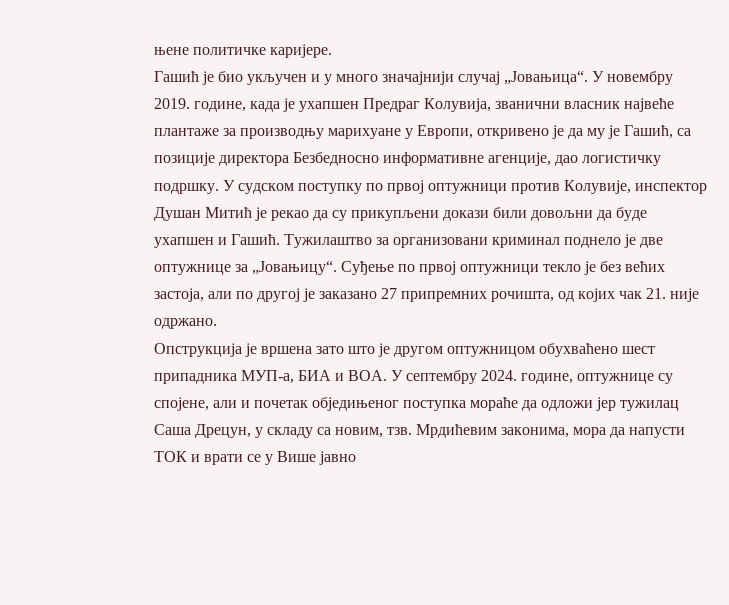њене политичке каријере.
Гашић је био укључен и у много значајнији случај „Јовањица“. У новембру 2019. године, када је ухапшен Предраг Колувија, званични власник највеће плантаже за производњу марихуане у Европи, откривено је да му је Гашић, са позиције директора Безбедносно информативне агенције, дао логистичку подршку. У судском поступку по првој оптужници против Колувије, инспектор Душан Митић је рекао да су прикупљени докази били довољни да буде ухапшен и Гашић. Тужилаштво за организовани криминал поднело је две оптужнице за „Јовањицу“. Суђење по првој оптужници текло је без већих застоја, али по другој је заказано 27 припремних рочишта, од којих чак 21. није одржано.
Опструкција је вршена зато што је другом оптужницом обухваћено шест припадника МУП-а, БИА и ВОА. У септембру 2024. године, оптужнице су спојене, али и почетак обједињеног поступка мораће да одложи јер тужилац Саша Дрецун, у складу са новим, тзв. Мрдићевим законима, мора да напусти ТОК и врати се у Више јавно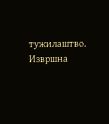тужилаштво. Извршна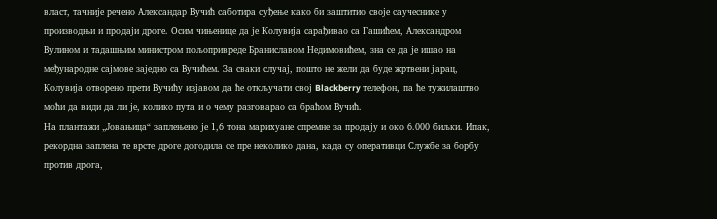власт, тачније речено Александар Вучић саботира суђење како би заштитио своје саучеснике у производњи и продаји дроге. Осим чињенице да је Колувија сарађивао са Гашићем, Александром Вулином и тадашњим министром пољопривреде Браниславом Недимовићем, зна се да је ишао на међународне сајмове заједно са Вучићем. За сваки случај, пошто не жели да буде жртвени јарац, Колувија отворено прети Вучићу изјавом да ће откључати свој Blackberry телефон, па ће тужилаштво моћи да види да ли је, колико пута и о чему разговарао са браћом Вучић.
На плантажи „Јовањица“ заплењено је 1,6 тона марихуане спремне за продају и око 6.000 биљки. Ипак, рекордна заплена те врсте дроге догодила се пре неколико дана, када су оперативци Службе за борбу против дрога,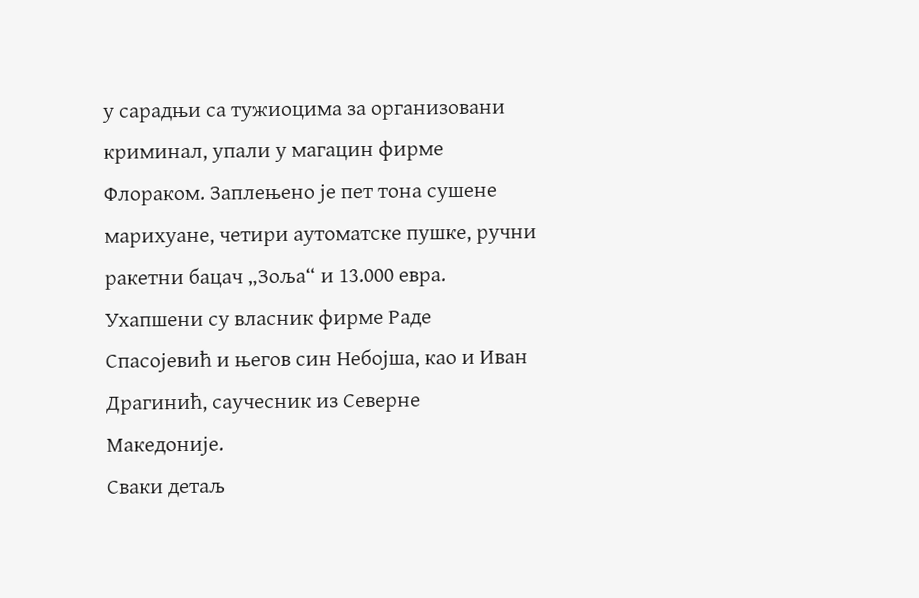у сарадњи са тужиоцима за организовани криминал, упали у магацин фирме Флораком. Заплењено је пет тона сушене марихуане, четири аутоматске пушке, ручни ракетни бацач „Зоља“ и 13.000 евра.
Ухапшени су власник фирме Раде Спасојевић и његов син Небојша, као и Иван Драгинић, саучесник из Северне Македоније.
Сваки детаљ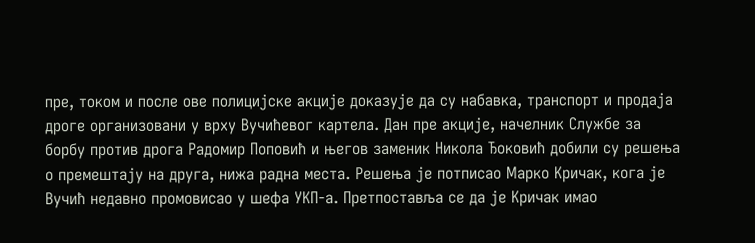пре, током и после ове полицијске акције доказује да су набавка, транспорт и продаја дроге организовани у врху Вучићевог картела. Дан пре акције, начелник Службе за борбу против дрога Радомир Поповић и његов заменик Никола Ђоковић добили су решења о премештају на друга, нижа радна места. Решења је потписао Марко Кричак, кога је Вучић недавно промовисао у шефа УКП-а. Претпоставља се да је Кричак имао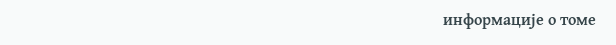информације о томе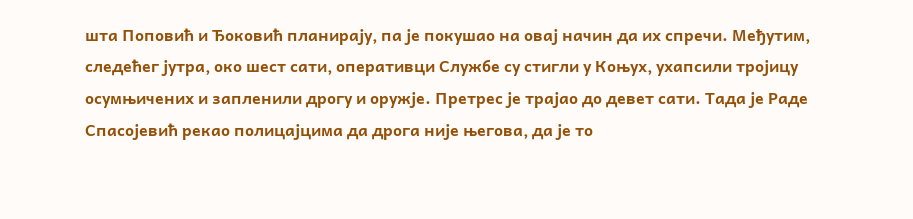шта Поповић и Ђоковић планирају, па је покушао на овај начин да их спречи. Међутим, следећег јутра, око шест сати, оперативци Службе су стигли у Коњух, ухапсили тројицу осумњичених и запленили дрогу и оружје. Претрес је трајао до девет сати. Тада је Раде Спасојевић рекао полицајцима да дрога није његова, да је то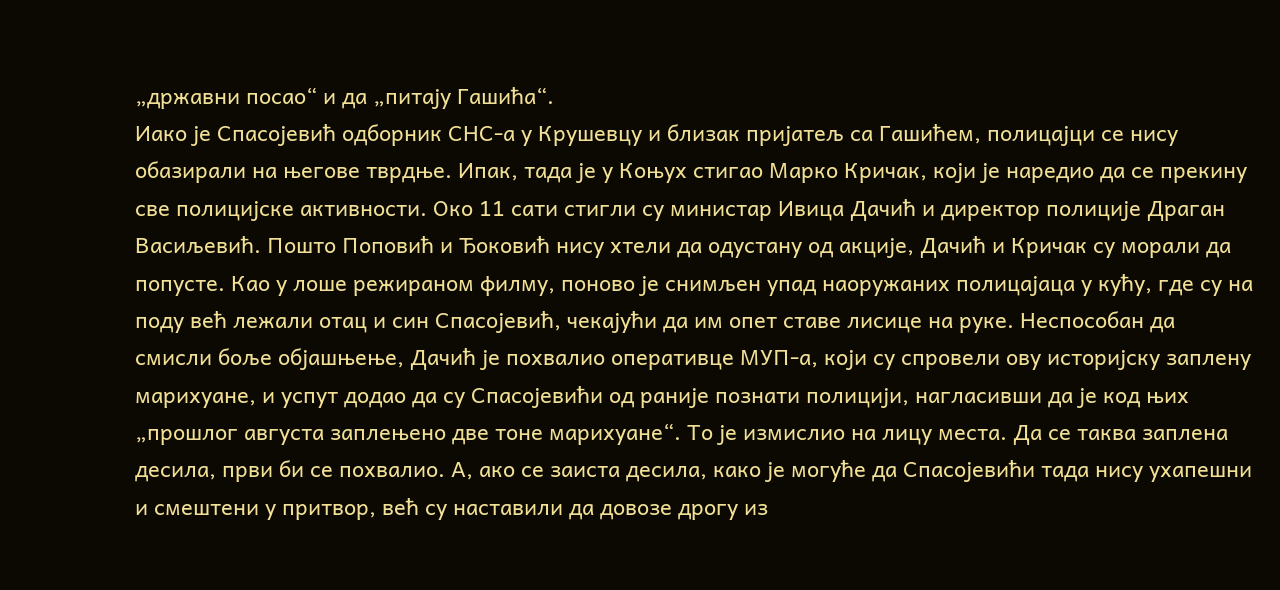„државни посао“ и да „питају Гашића“.
Иако је Спасојевић одборник СНС-а у Крушевцу и близак пријатељ са Гашићем, полицајци се нису обазирали на његове тврдње. Ипак, тада је у Коњух стигао Марко Кричак, који је наредио да се прекину све полицијске активности. Око 11 сати стигли су министар Ивица Дачић и директор полиције Драган Васиљевић. Пошто Поповић и Ђоковић нису хтели да одустану од акције, Дачић и Кричак су морали да попусте. Као у лоше режираном филму, поново је снимљен упад наоружаних полицајаца у кућу, где су на поду већ лежали отац и син Спасојевић, чекајући да им опет ставе лисице на руке. Неспособан да смисли боље објашњење, Дачић је похвалио оперативце МУП-а, који су спровели ову историјску заплену марихуане, и успут додао да су Спасојевићи од раније познати полицији, нагласивши да је код њих „прошлог августа заплењено две тоне марихуане“. То је измислио на лицу места. Да се таква заплена десила, први би се похвалио. А, ако се заиста десила, како је могуће да Спасојевићи тада нису ухапешни и смештени у притвор, већ су наставили да довозе дрогу из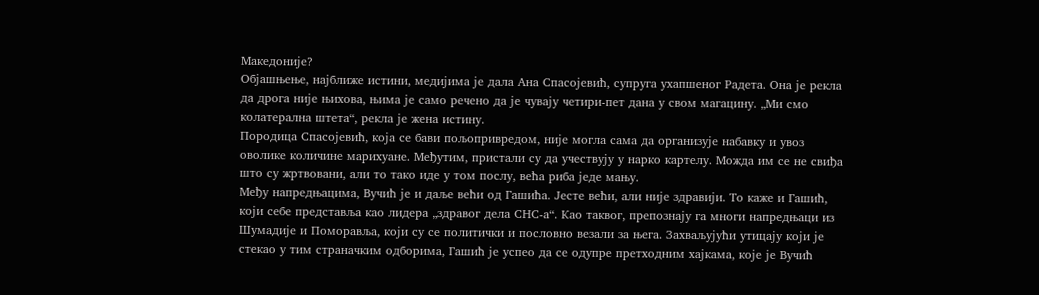Македоније?
Објашњење, најближе истини, медијима је дала Ана Спасојевић, супруга ухапшеног Радета. Она је рекла да дрога није њихова, њима је само речено да је чувају четири-пет дана у свом магацину. „Ми смо колатерална штета“, рекла је жена истину.
Породица Спасојевић, која се бави пољопривредом, није могла сама да организује набавку и увоз оволике количине марихуане. Међутим, пристали су да учествују у нарко картелу. Можда им се не свиђа што су жртвовани, али то тако иде у том послу, већа риба једе мању.
Међу напредњацима, Вучић је и даље већи од Гашића. Јесте већи, али није здравији. То каже и Гашић, који себе представља као лидера „здравог дела СНС-а“. Као таквог, препознају га многи напредњаци из Шумадије и Поморавља, који су се политички и пословно везали за њега. Захваљујући утицају који је стекао у тим страначким одборима, Гашић је успео да се одупре претходним хајкама, које је Вучић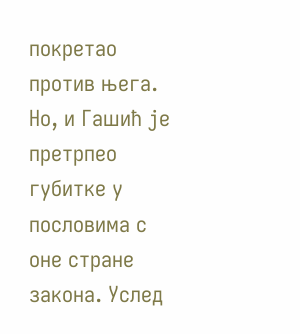покретао против њега.
Но, и Гашић је претрпео губитке у пословима с оне стране закона. Услед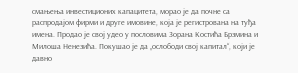смањења инвестиционих капацитета, морао је да почне са распродајом фирми и друге имовине, која је регистрована на туђа имена. Продао је свој удео у пословима Зорана Костића Брзмина и Милоша Ненезића. Покушао је да „ослободи свој капитал“, који је давно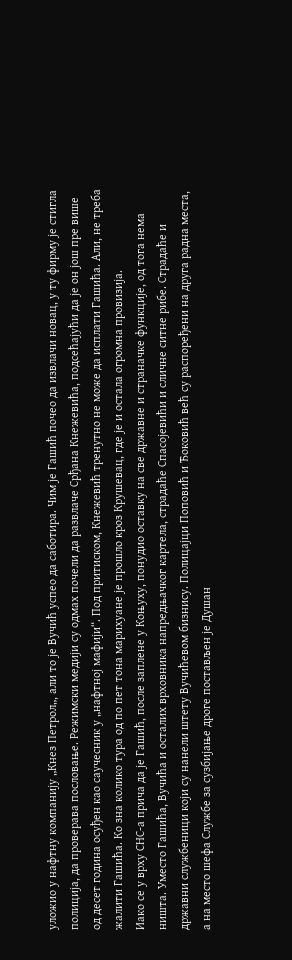уложио у нафтну компанију „Кнез Петрол„, али то је Вучић успео да саботира. Чим је Гашић почео да извлачи новац, у ту фирму је стигла полиција, да проверава пословање. Режимски медији су одмах почели да развлаче Срђана Кнежевића, подсећајући да је он још пре више од десет година осуђен као саучесник у „нафтној мафији“. Под притиском, Кнежевић тренутно не може да исплати Гашића. Али, не треба жалити Гашића. Ко зна колико тура од по пет тона марихуане је прошло кроз Крушевац, где је и остала огромна провизија.
Иако се у врху СНС-а прича да је Гашић, после заплене у Коњуху, понудио оставку на све државне и страначке функције, од тога нема ништа. Уместо Гашића, Вучића и осталих врховника напредњачког картела, страдаће Спасојевићи и сличне ситне рибе. Страдаће и државни службеници који су нанели штету Вучићевом бизнису. Полицајци Поповић и Ђоковић већ су распоређени на друга радна места, а на место шефа Службе за сузбијање дроге постављен је Душан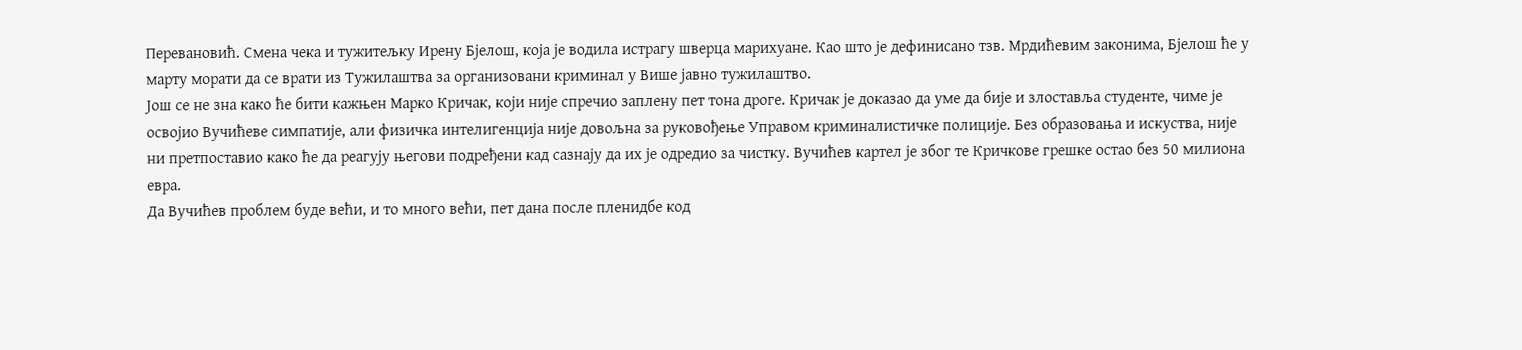Перевановић. Смена чека и тужитељку Ирену Бјелош, која је водила истрагу шверца марихуане. Као што је дефинисано тзв. Мрдићевим законима, Бјелош ће у марту морати да се врати из Тужилаштва за организовани криминал у Више јавно тужилаштво.
Још се не зна како ће бити кажњен Марко Кричак, који није спречио заплену пет тона дроге. Кричак је доказао да уме да бије и злоставља студенте, чиме је освојио Вучићеве симпатије, али физичка интелигенција није довољна за руковођење Управом криминалистичке полиције. Без образовања и искуства, није ни претпоставио како ће да реагују његови подређени кад сазнају да их је одредио за чистку. Вучићев картел је због те Кричкове грешке остао без 50 милиона евра.
Да Вучићев проблем буде већи, и то много већи, пет дана после пленидбе код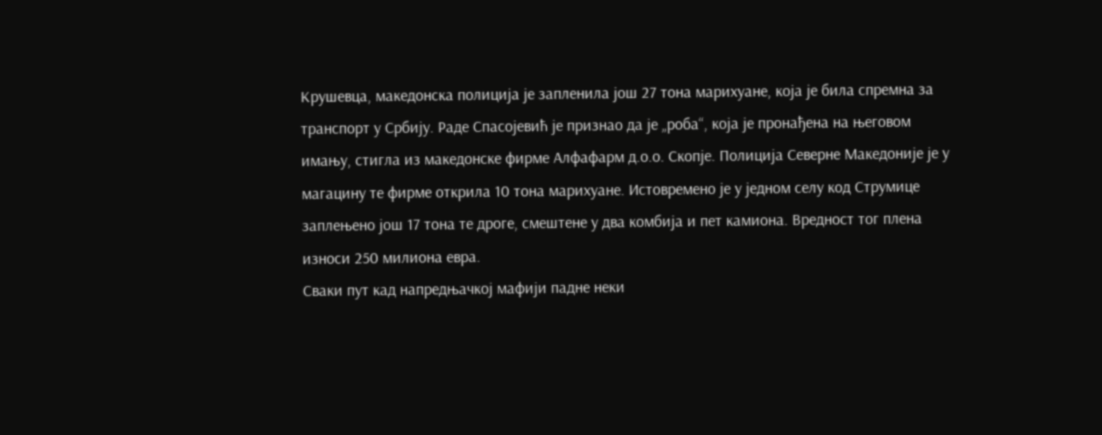Крушевца, македонска полиција је запленила још 27 тона марихуане, која је била спремна за транспорт у Србију. Раде Спасојевић је признао да је „роба“, која је пронађена на његовом имању, стигла из македонске фирме Алфафарм д.о.о. Скопје. Полиција Северне Македоније је у магацину те фирме открила 10 тона марихуане. Истовремено је у једном селу код Струмице заплењено још 17 тона те дроге, смештене у два комбија и пет камиона. Вредност тог плена износи 250 милиона евра.
Сваки пут кад напредњачкој мафији падне неки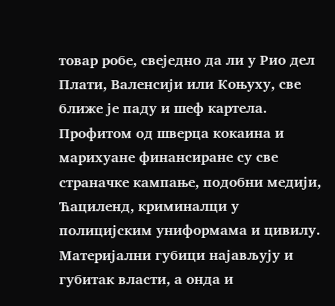товар робе, свеједно да ли у Рио дел Плати, Валенсији или Коњуху, све ближе је паду и шеф картела. Профитом од шверца кокаина и марихуане финансиране су све страначке кампање, подобни медији, Ћациленд, криминалци у полицијским униформама и цивилу. Материјални губици најављују и губитак власти, а онда и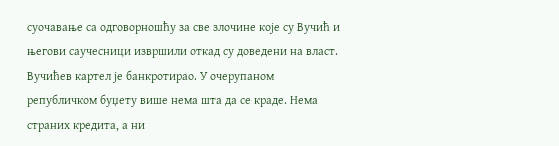суочавање са одговорношћу за све злочине које су Вучић и његови саучесници извршили откад су доведени на власт.
Вучићев картел је банкротирао. У очерупаном републичком буџету више нема шта да се краде. Нема страних кредита, а ни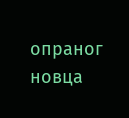опраног новца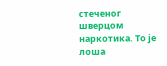стеченог шверцом наркотика. То је лоша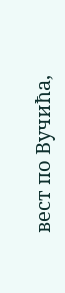вест по Вучића,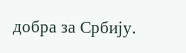добра за Србију.